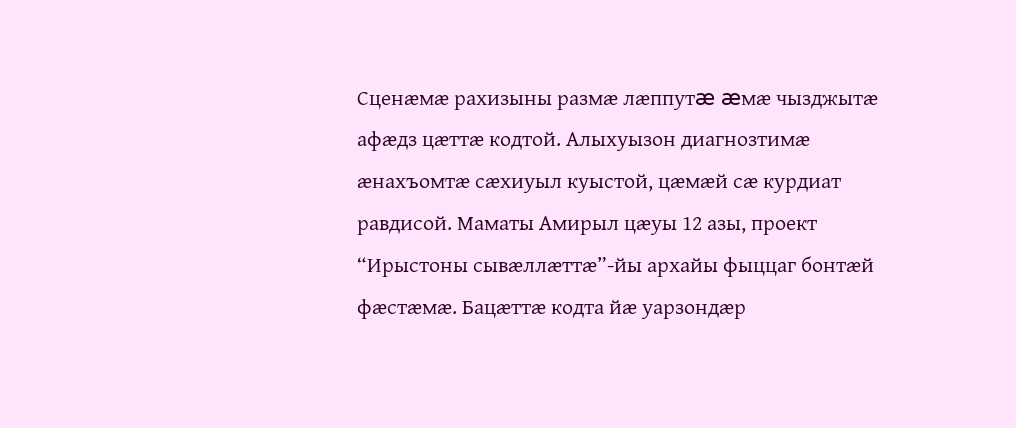Сценæмæ рахизыны размæ лæппутæ æмæ чызджытæ афæдз цæттæ кодтой. Алыхуызон диагнозтимæ æнахъомтæ сæхиуыл куыстой, цæмæй сæ курдиат равдисой. Маматы Амирыл цæуы 12 азы, проект “Ирыстоны сывæллæттæ”-йы архайы фыццаг бонтæй фæстæмæ. Бацæттæ кодта йæ уарзондæр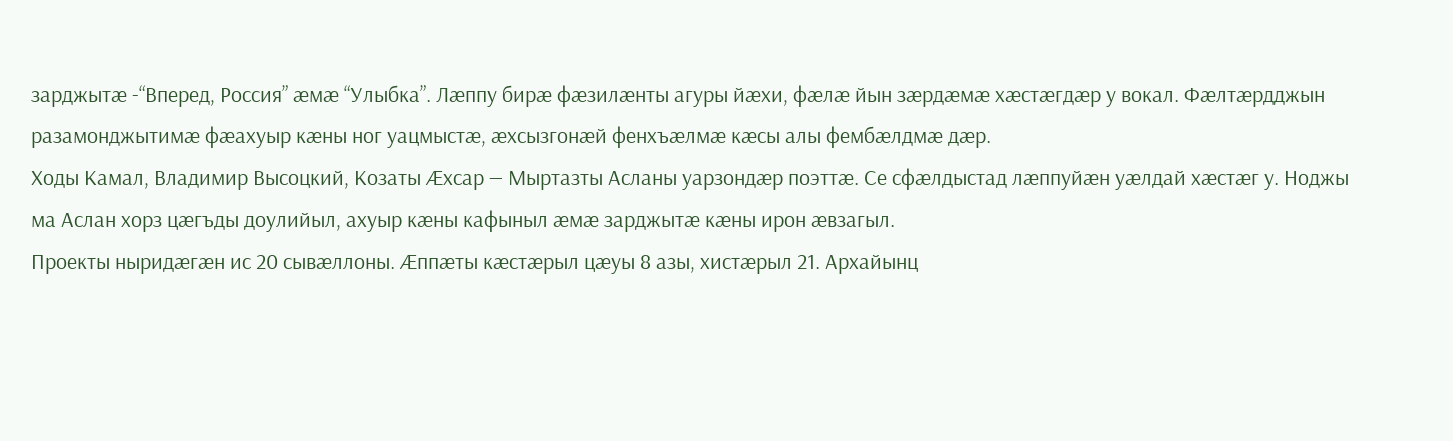зарджытæ -“Вперед, Россия” æмæ “Улыбка”. Лæппу бирæ фæзилæнты агуры йæхи, фæлæ йын зæрдæмæ хæстæгдæр у вокал. Фæлтæрдджын разамонджытимæ фæахуыр кæны ног уацмыстæ, æхсызгонæй фенхъæлмæ кæсы алы фембæлдмæ дæр.
Ходы Камал, Владимир Высоцкий, Козаты Æхсар — Мыртазты Асланы уарзондæр поэттæ. Се сфæлдыстад лæппуйæн уæлдай хæстæг у. Ноджы ма Аслан хорз цæгъды доулийыл, ахуыр кæны кафыныл æмæ зарджытæ кæны ирон æвзагыл.
Проекты ныридæгæн ис 20 сывæллоны. Æппæты кæстæрыл цæуы 8 азы, хистæрыл 21. Архайынц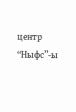центр “Ныфс”-ы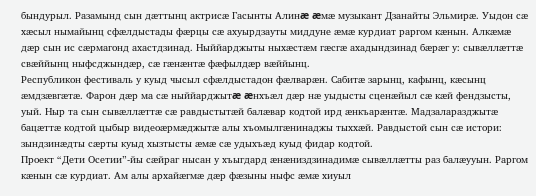бындурыл. Разамынд сын дæттынц актрисæ Гасынты Алинæ æмæ музыкант Дзанайты Эльмирæ. Уыдон сæ хæсыл нымайынц сфæлдыстады фæрцы сæ ахуырдзауты миддуне æмæ курдиат раргом кæнын. Алкæмæ дæр сын ис сæрмагонд ахастдзинад. Ныййарджыты ныхæстæм гæсгæ ахадындзинад бæрæг у: сывæллæттæ свæййынц ныфсджындæр, сæ гæнæнтæ фæфылдæр вæййынц.
Республикон фестиваль у куыд чысыл сфæлдыстадон фæлварæн. Сабитæ зарынц, кафынц, кæсынц æмдзæвгæтæ. Фарон дæр ма сæ ныййарджытæ æнхъæл дæр нæ уыдысты сценæйыл сæ кæй фендзысты, уый. Ныр та сын сывæллæттæ сæ равдыстытæй балæвар кодтой ирд æнкъарæнтæ. Мадзаларазджытæ бацæттæ кодтой цыбыр видеоæрмæджытæ алы хъомылгæнинаджы тыххæй. Равдыстой сын сæ истори: зындзинæдты сæрты куыд хызтысты æмæ сæ удыхъæд куыд фидар кодтой.
Проект “Дети Осетии”-йы сæйраг нысан у хъыгдард æнæниздзинадимæ сывæллæтты раз балæууын. Раргом кæнын сæ курдиат. Ам алы архайæгмæ дæр фæзыны ныфс æмæ хиуыл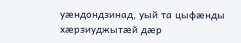уæндондзинад, уый та цыфæнды хæрзиуджытæй дæр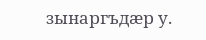зынаргъдæр у.